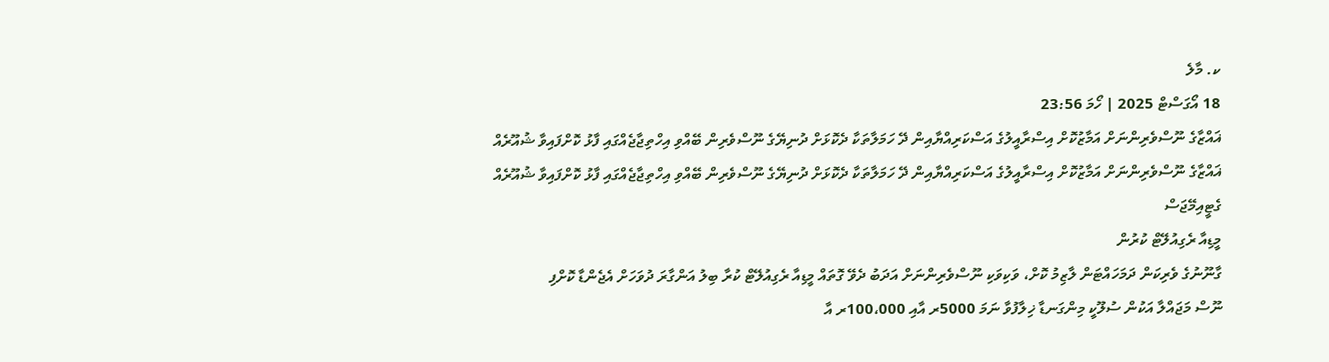ކ. މާލެ
18 އޯގަސްޓް 2025 | ހޯމަ 23:56
ޣައްޒާގެ ނޫސްވެރިންނަށް އަމާޒުކޮށް އިސްރާއީލުގެ އަސްކަރިއްޔާއިން ދޭ ހަމަލާތަކާ ދެކޮޅަށް ދުނިޔޭގެ ނޫސްވެރިން ބޭއްވި އިހްތިޖާޖެއްގައި ފާޅު ކޮށްފައިވާ ޝުއޫރެއް
ޣައްޒާގެ ނޫސްވެރިންނަށް އަމާޒުކޮށް އިސްރާއީލުގެ އަސްކަރިއްޔާއިން ދޭ ހަމަލާތަކާ ދެކޮޅަށް ދުނިޔޭގެ ނޫސްވެރިން ބޭއްވި އިހްތިޖާޖެއްގައި ފާޅު ކޮށްފައިވާ ޝުއޫރެއް
ގެޓީއިމޭޖަސް
މީޑިއާ ރެގިއުލޭޓް ކުރުން
ގާނޫނުގެ ވެރިކަން ދަމަހައްޓަން ލާޒިމު ކޮށް، ވަކިވަކި ނޫސްވެރިންނަށް އަދަބު ދެވޭ ގޮތައް މީޑިއާ ރެގިއުލޭޓް ކުރާ ބިލު އަންގާރަ ދުވަހަށް އެޖެންޑާ ކޮށްފި
ނޫސް މަޖައްލާ އަކުން ސުލޫކީ މިންގަނޑާ ޚިލާފުވާ ނަމަ 5000ރ އާއި 100،000ރ އާ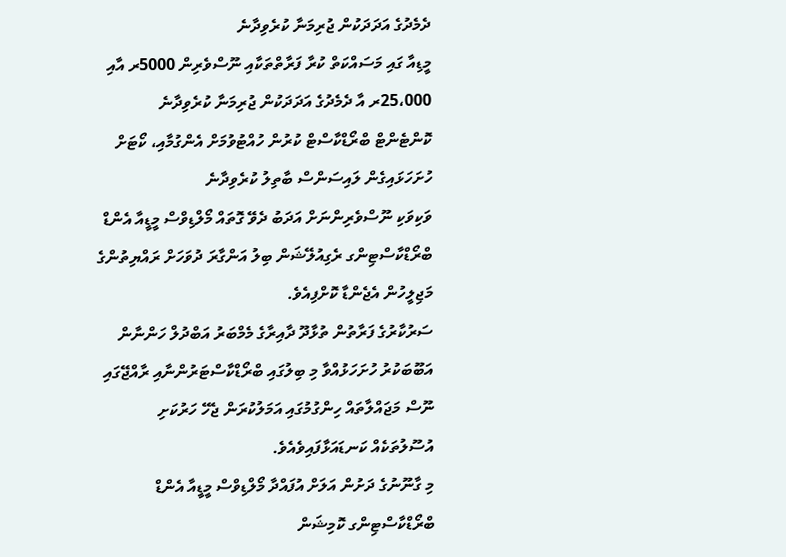ދެމެދުގެ އަދަދަކުން ޖުރިމަނާ ކުރެވިދާނެ
މީޑިއާ ގައި މަސައްކަތް ކުރާ ފަރާތްތަކާއި ނޫސްވެރިން 5000ރ އާއި 25،000ރ އާ ދެމެދުގެ އަދަދަކުން ޖުރިމަނާ ކުރެވިދާނެ
ކޮންޓެންޓް ބްރޯޑްކާސްޓް ކުރުން ހުއްޓުވުމަށް އެންގުމާއި، ކޯޓަށް ހުށަހަޅައިގެން ލައިސަންސް ބާތިލު ކުރެވިދާނެ
ވަކިވަކި ނޫސްވެރިންނަށް އަދަބު ދެވޭ ގޮތައް މޯލްޑިވްސް މީޑީއާ އެންޑް ބްރޯޑްކާސްޓިންގ ރެގިއުލޭޝަން ބިލު އަންގާރަ ދުވަހަށް ރައްޔިތުންގެ މަޖިލީހުން އެޖެންޑާ ކޮށްފިއެވެ.
ސަރުކާރުގެ ފަރާތުން ތުޅާދޫ ދާއިރާގެ މެމްބަރު އަބްދުލް ހަންނާން އަބޫބަކުރު ހުށަހަޅުއްވާ މި ބިލުގައި ބްރޯޑްކާސްޓަރުންނާއި ރާއްޖޭގައި ނޫސް މަޖައްލާތައް ހިންގުމުގައި އަމަލުކުރަން ޖެހޭ ހަރުކަށި އުސޫލުތަކެއް ކަނޑައަޅާފައިވެއެވެ.
މި ގާނޫނުގެ ދަށުން އަލަށް އުފައްދާ މޯލްޑިވްސް މީޑީއާ އެންޑް ބްރޯޑްކާސްޓިންގ ކޮމިޝަން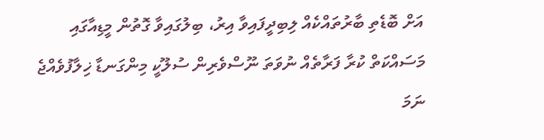އަށް ބޮޑެތި ބާރުތައްކެއް ލިބިދީފައިވާ އިރު، ބިލުގައިވާ ގޮތުން މީޑިއާގައި މަސައްކަތް ކުރާ ފަރާތެއް ނުވަތަ ނޫސްވެރިން ސުލޫކީ މިންގަނޑާ ޚިލާފުވެއްޖެ ނަމަ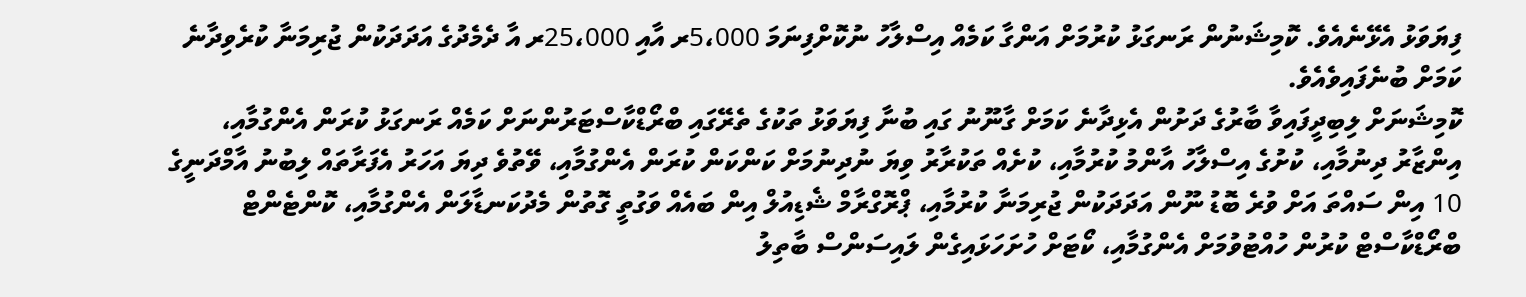ފިޔަވަޅު އެޅޭނެއެވެ. ކޮމިޝަނުން ރަނގަޅު ކުރުމަށް އަންގާ ކަމެއް އިސްލާހު ނުކޮށްފިނަމަ 5،000ރ އާއި 25،000ރ އާ ދެމެދުގެ އަދަދަކުން ޖުރިމަނާ ކުރެވިދާނެ ކަމަށް ބުނެފައިވެއެވެ.
ކޮމިޝަނަށް ލިބިދީފައިވާ ބާރުގެ ދަށުން އެޅިދާނެ ކަމަށް ގާނޫނު ގައި ބުނާ ފިޔަވަޅު ތަކުގެ ތެރޭގައި ބްރޯޑްކާސްޓަރުންނަށް ކަމެއް ރަނގަޅު ކުރަން އެންގުމާއި، އިންޒާރު ދިނުމާއި، ކުށުގެ އިސްލާހު އާންމު ކުރުމާއި، ކުށެއް ތަކުރާރު ވިޔަ ނުދިނުމަށް ކަންކަން ކުރަން އެންގުމާއި، ވޭތުވެ ދިޔަ އަހަރު އެފަރާތައް ލިބުނު އާމްދަނީގެ 10 އިން ސައްތަ އަށް ވުރެ ބޮޑު ނޫން އަދަދަކުން ޖުރިމަނާ ކުރުމާއި، ޕްރޮގްރާމް ޝެޑިއުލް އިން ބައެއް ވަގުތީ ގޮތުން މެދުކަނޑާލަން އެންގުމާއި، ކޮންޓެންޓް ބްރޯޑްކާސްޓް ކުރުން ހުއްޓުވުމަށް އެންގުމާއި، ކޯޓަށް ހުށަހަޅައިގެން ލައިސަންސް ބާތިލު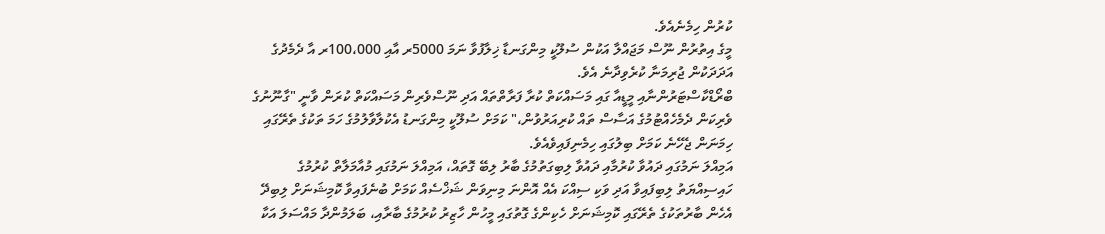ކުރުން ހިމެނެއެވެ.
މީގެ އިތުރުން ނޫސް މަޖައްލާ އަކުން ސުލޫކީ މިންގަނޑާ ޚިލާފުވާ ނަމަ 5000ރ އާއި 100،000ރ އާ ދެމެދުގެ އަދަދަކުން ޖުރިމަނާ ކުރެވިދާނެ އެވެ.
ބްރޯޑްކާސްޓަރުންނާއި މީޑީއާ ގައި މަސައްކަތް ކުރާ ފަރާތްތައް އަދި ނޫސްވެރިން މަސައްކަތް ކުރަން ވާނީ "ގާނޫނުގެ ވެރިކަން ދެމެހެއްޓުމުގެ އަސާސް ތައް ކުރިއަރުވުން،" ކަމަށް ސުލޫކީ މިންގަނޑު އެކުލާވާލުމުގެ ހަމަ ތަކުގެ ތެރޭގައި ހިމަނަން ޖެހޭނެ ކަމަށް ބިލުގައި ހިމެނިފައިވެއެވެ.
އަމިއްލަ ނަމުގައި ދައުވާ ކުރުމާއި ދައުވާ ލިބިގަތުމުގެ ބާރު ލިބޭ ގޮތައް، އަމިއްލަ ނަމުގައި މުއާމަލާތް ކުރުމުގެ ހައިސިއްޔަތު ލިބިފައިވާ އަދި ވަކި ސިއްކަ އެއް އޮންނަ މިނިވަން ޝަޚްސެއް ކަމަށް ބުނެފައިވާ ކޮމިޝަނަށް ލިބިދޭ އެހެން ބާރުތަކުގެ ތެރޭގައި ކޮމިޝަނަށް ހެކިންގެ ގޮތުގައި މީހުން ހާޒިރު ކުރުމުގެ ބާރާއި، ބަލަމުންދާ މައްސަލަ އަކާ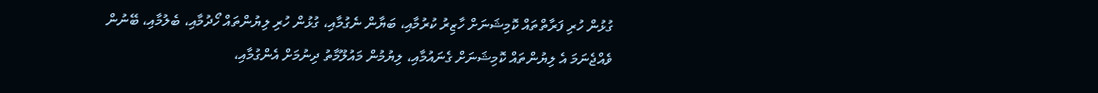ގުޅުން ހުރި ފަރާތްތައް ކޮމިޝަނަށް ހާޒިރު ކުރުމާއި، ބަޔާން ނެގުމާއި، ގުޅުން ހުރި ލިޔުންތައް ހޯދުމާއި، ބެލުމާއި، ބޭނުން ވެއްޖެނަމަ އެ ލިޔުންތައް ކޮމިޝަނަށް ގެނައުމާއި، ލިޔުމުން މައުލޫމާތު ދިނުމަށް އެންގުމާއި،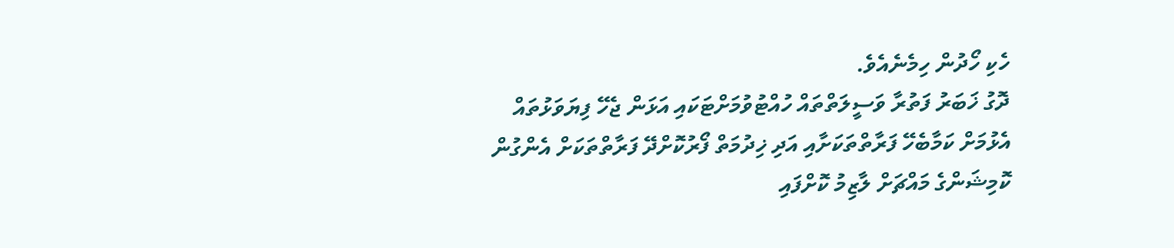ހެކި ހޯދުން ހިމެނެއެވެ.
ދޮގު ޚަބަރު ފަތުރާ ވަސީލަތްތައް ހުއްޓުވުމަށްޓަކައި އަޅަން ޖެހޭ ފިޔަވަޅުތައް އެޅުމަށް ކަމާބެހޭ ފަރާތްތަކަށާއި އަދި ޚިދުމަތް ފޯރުކޮށްދޭ ފަރާތްތަކަށް އެންގުން ކޮމިޝަންގެ މައްޗަށް ލާޒިމު ކޮށްފައި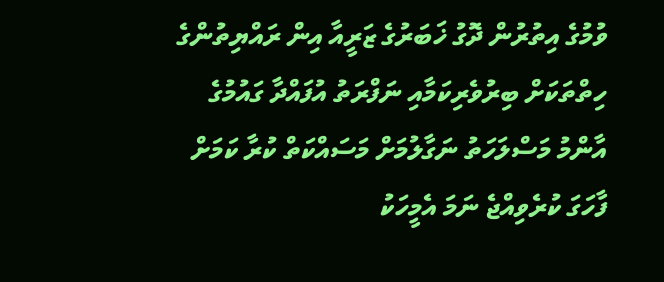ވުމުގެ އިތުރުން ދޮގު ޚަބަރުގެ ޒަރީއާ އިން ރައްޔިތުންގެ ހިތްތަކަށް ބިރުވެރިކަމާއި ނަފްރަތު އުފައްދާ ގައުމުގެ އާންމު މަސްލަހަތު ނަގާލުމަށް މަސައްކަތް ކުރާ ކަމަށް ފާހަގަ ކުރެވިއްޖެ ނަމަ އެމީހަކު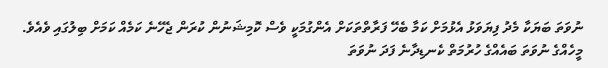ނުވަތަ ބަޔަކާ މެދު ފިޔަވަޅު އެޅުމަށް ކަމާ ބެހޭ ފަރާތްތަކަށް އެންގުމަކީ ވެސް ކޮމިޝަނުން ކުރަން ޖެހޭނެ ކަމެއް ކަމަށް ބިލުގައި ވެއެވެ.
މީހެއްގެ ނުވަތަ ބައެއްގެ ހުރުމަތް ކެނޑިދާނެ ފަދަ ނުވަތަ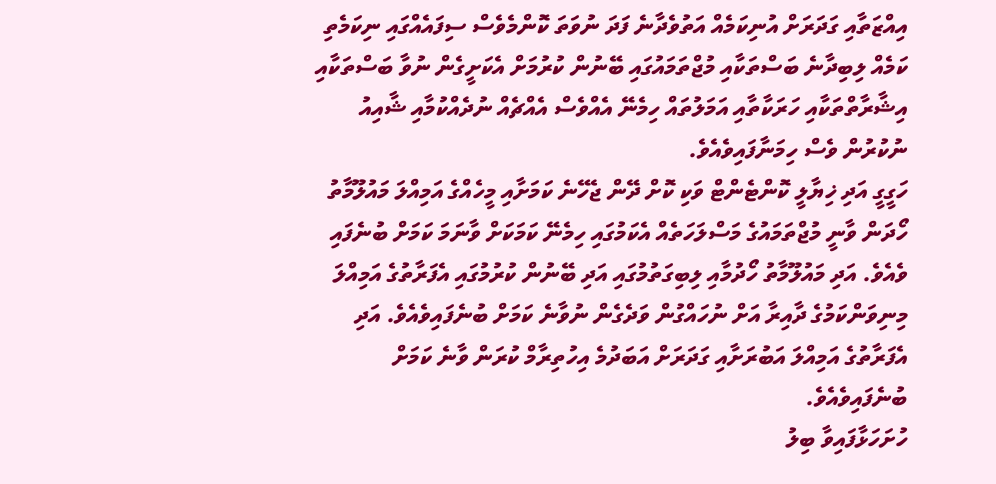އިއްޒަތާއި ގަދަރަށް އުނިކަމެއް އަތުވެދާނެ ފަދަ ނުވަތަ ކޮންމެވެސް ސިފައެއްގައި ނިކަމެތި ކަމެއް ލިބިދާނެ ބަސްތަކާއި މުޖްތަމައުގައި ބޭނުން ކުރުމަށް އެކަށީގެން ނުވާ ބަސްތަކާއި އިޝާރާތްތަކާއި ހަރަކާތާއި އަމަލުތައް ހިމެނޭ އެއްވެސް އެއްޗެއް ނުދެއްކުމާއި ޝާއިއު ނުކުރުން ވެސް ހިމަނާފައިވެއެވެ.
ހަގީގީ އަދި ޚިޔާލީ ކޮންޓެންޓް ވަކި ކޮށް ދޭން ޖެހޭނެ ކަމަށާއި މީހެއްގެ އަމިއްލަ މައުލޫމާތު ހޯދަން ވާނީ މުޖްތަމައުގެ މަސްލަހަތެއް އެކަމުގައި ހިމެނޭ ކަމަކަށް ވާނަމަ ކަމަށް ބުނެފައި ވެއެވެ. އަދި މައުލޫމާތު ހޯދުމާއި ލިބިގަތުމުގައި އަދި ބޭނުން ކުރުމުގައި އެފަރާތުގެ އަމިއްލަ މިނިވަންކަމުގެ ދާއިރާ އަށް ނުހައްގުން ވަދެގެން ނުވާނެ ކަމަށް ބުނެފައިވެއެވެ. އަދި އެފަރާތުގެ އަމިއްލަ އަބުރަށާއި ގަދަރަށް އަބަދުމެ އިހުތިރާމް ކުރަން ވާނެ ކަމަށް ބުނެފައިވެއެވެ.
ހުށަހަޅާފައިވާ ބިލު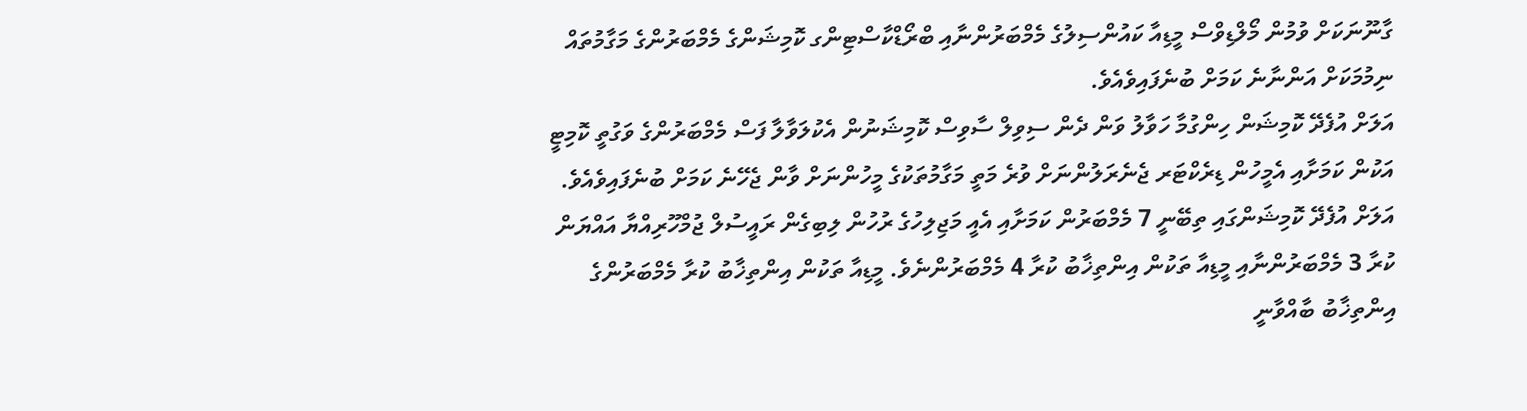ގާނޫނަކަށް ވުމުން މޯލްޑިވްސް މީޑިއާ ކައުންސިލުގެ މެމްބަރުންނާއި ބްރޯޑްކާސްޓިންގ ކޮމިޝަންގެ މެމްބަރުންގެ މަގާމުތައް ނިމުމަކަށް އަންނާނެ ކަމަށް ބުނެފައިވެއެވެ.
އަލަށް އުފެދޭ ކޮމިޝަން ހިންގުމާ ހަވާލު ވަން ދެން ސިވިލް ސާވިސް ކޮމިޝަނުން އެކުލަވާލާ ފަސް މެމްބަރުންގެ ވަގުތީ ކޮމިޓީ އަކުން ކަމަށާއި އެމީހުން ޑިރެކްޓަރ ޖެނެރަލުންނަށް ވުރެ މަތީ މަގާމުތަކުގެ މީހުންނަށް ވާން ޖެހޭނެ ކަމަށް ބުނެފައިވެއެވެ.
އަލަށް އުފެދޭ ކޮމިޝަންގައި ތިބޭނީ 7 މެމްބަރުން ކަމަށާއި އެއީ މަޖިލިހުގެ ރުހުން ލިބިގެން ރައީސުލް ޖުމްހޫރިއްޔާ އައްޔަން ކުރާ 3 މެމްބަރުންނާއި މީޑިއާ ތަކުން އިންތިޚާބު ކުރާ 4 މެމްބަރުންނެވެ. މީޑިއާ ތަކުން އިންތިޚާބު ކުރާ މެމްބަރުންގެ އިންތިޚާބު ބާއްވާނީ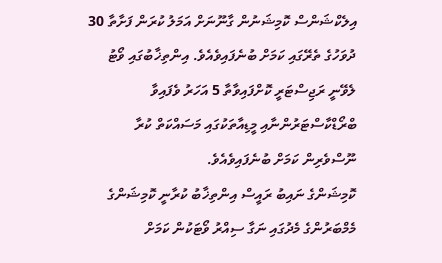އިލެކްޝަންސް ކޮމިޝަނުން ގާނޫނަށް އަމަލު ކުރަން ފަށާތާ 30 ދުވަހުގެ ތެރޭގައި ކަމަށް ބުނެފައިވެއެވެ. އިންތިޚާބުގައި ވޯޓު ލެވޭނީ ރަޖިސްޓަރީ ކޮށްފައިވާތާ 5 އަހަރު ވެފައިވާ ބްރޯޑްކާސްޓަރުންނާއި މީޑިއާތަކުގައި މަސައްކަތް ކުރާ ނޫސްވެރިން ކަމަށް ބުނެފައިވެއެވެ.
ކޮމިޝަންގެ ނައިބު ރައީސް އިންތިޚާބު ކުރާނީ ކޮމިޝަންގެ މެމްބަރުންގެ މެދުގައި ނަގާ ސިއްރު ވޯޓަކުން ކަމަށް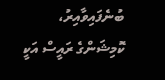ބުނެފައިވާއިރު، ކޮމިޝަންގެ ރައީސް އަކީ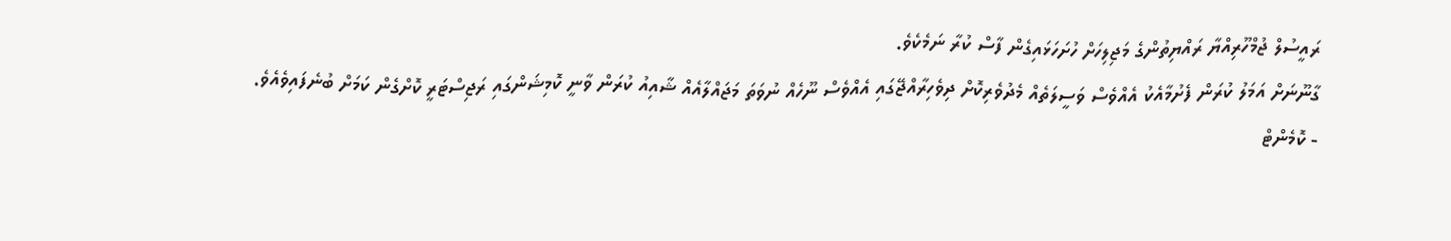ރައީސުލް ޖުމްހޫރިއްޔާ ރައްޔިތުންގެ މަޖިލިހަށް ހުށަހަޅައިގެން ފާސް ކުރާ ނަމެކެވެ.
ގާނޫނަށް އަމަލު ކުރަން ފެށުމާއެކު އެއްވެސް ވަސީލަތެއް މެދުވެރިކޮށް ދިވެހިރާއްޖޭގައި އެއްވެސް ނޫހެއް ނުވަތަ މަޖައްލާއެއް ޝާއިއު ކުރަން ވާނީ ކޮމިޝަންގައި ރަޖިސްޓަރީ ކޮށްގެން ކަމަށް ބުނެފައިވެއެވެ.
- ކޮމެންޓް